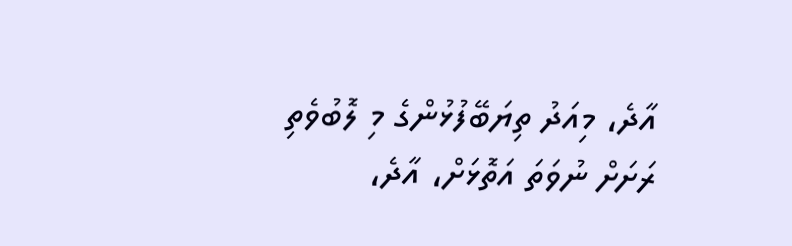އާދެ، މިއަދު ތިޔަބޭފުޅުންގެ މި ލޮބުވެތި ރަށަށް ނުވަތަ އަތޮޅަށް، އާދެ،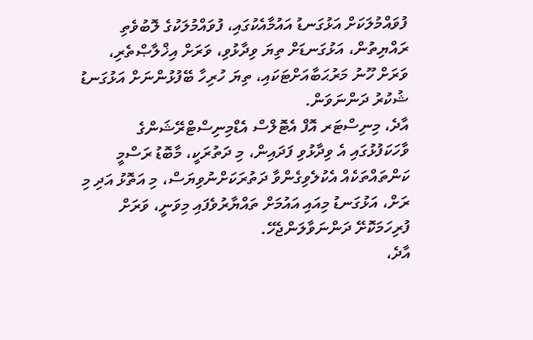ފުވައްމުލަކަށް އަޅުގަނޑު އައުމާއެކުގައި، ފުވައްމުލަކުގެ ލޮބުވެތި ރައްޔިތުން، އަޅުގަނޑަށް ތިޔަ ވިދާޅުވި، ވަރަށް އިޚްލާޞްތެރި، ވަރަށް ހޫނު މަރުޙަބާއަށްޓަކައި، ތިޔަ ހުރިހާ ބޭފުޅުންނަށް އަޅުގަނޑު ޝުކުރު ދަންނަވަން.
އާދެ، މިނިސްޓަރ އޮފް އެޓޮލްސް އެޑްމިނިސްޓްރޭޝަންގެ ވާހަކަފުޅުގައި އެ ވިދާޅުވި ފަދައިން، މި ދަތުރަކީ، މާބޮޑު ރަސްމީ ކަންތައްތަކެއް އެކުލެވިގެންވާ ދަތުރަކަށްނުވިޔަސް، މި އަތޮޅު އަދި މި ރަށް، އަޅުގަނޑު މިއައި އައުމަށް ތައްޔާރުވެފައި މިވަނީ، ވަރަށް ފުރިހަމަކޮށޭ ދަންނަވާލަންޖެހޭ.
އާދެ،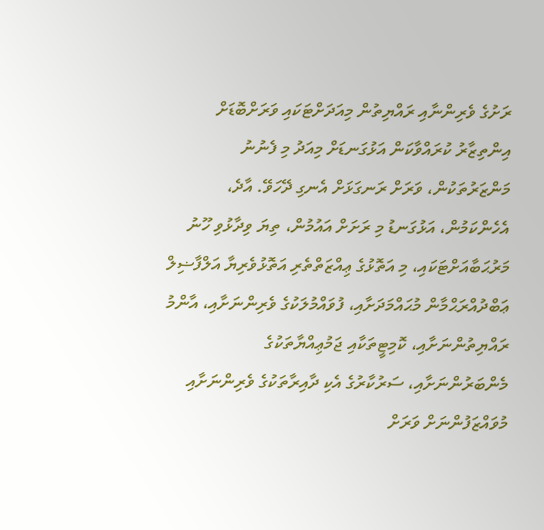ރަށުގެ ވެރިންނާއި ރައްޔިތުން މިއަދަށްޓަކައި ވަރަށްބޮޑަށް އިންތިޒާރު ކުރައްވާކަން އަޅުގަނޑަށް މިއަދު މި ފެނުނު މަންޒަރުތަކުން، ވަރަށް ރަނގަޅަށް އެނގި ދޭހަވޭ. އާދެ، އެހެންކަމުން، އަޅުގަނޑު މި ރަށަށް އައުމުން، ތިޔަ ވިދާޅުވި ހޫނު މަރުޙަބާއަށްޓަކައި، މި އަތޮޅުގެ ޢިއްޒަތްތެރި އަތޮޅުވެރިޔާ އަލްފާޟިލް ޢަބްދުއްރަޙްމާން މުޙައްމަދަށާއި، ފުވައްމުލަކުގެ ވެރިންނަށާއި، އާންމު ރައްޔިތުންނަށާއި، ކޮމިޓީތަކާއި ޖަމުޢިއްޔާތަކުގެ މެންބަރުންނަށާއި، ސަރުކާރުގެ އެކި ދާއިރާތަކުގެ ވެރިންނަށާއި މުވައްޒަފުންނަށް ވަރަށް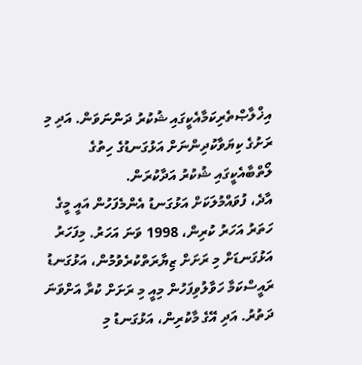އިޚްލާޞްތެރިކަމާއެކީގައި ޝުކުރު ދަންނަވަން. އަދި މި ރަށުގެ ކިޔަވާކުދިންނަށް އަޅުގަނޑުގެ ހިތުގެ ލޯތްބާއެކީގައި ޝުކުރު އަދާކުރަން.
އާދެ، ފުވައްމުލަކަށް އަޅުގަނޑު އެންމެފަހުން އައީ މީގެ ހަތަރު އަހަރު ކުރިން، 1998 ވަނަ އަހަރު. މިފަހަރު އަޅުގަނޑަށް މި ރަށަށް ޒިޔާރަތްކުރެވުމުން، އަޅުގަނޑު ރައީސްކަމާ ހަވާލުވިފަހުން މިއީ މި ރަށަށް ކުރާ އަށްވަނަ ދަތުރު. އަދި އޭގެ މާކުރިން، އަޅުގަނޑު މި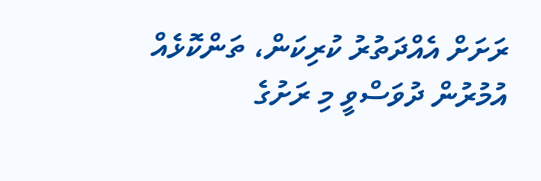ރަށަށް އެއްދަތުރު ކުރިކަން، ތަންކޮޅެއް އުމުރުން ދުވަސްވީ މި ރަށުގެ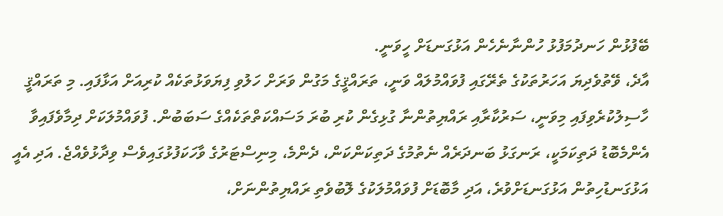ބޭފުޅުން ހަނދުމަފުޅު ހުންނާނެހެން އަޅުގަނޑަށް ހީވަނީ.
އާދެ، ވޭތުވެދިޔަ އަހަރުތަކުގެ ތެރޭގައި ފުވައްމުލައް ވަނީ، ތަރައްޤީގެ މަގުން ވަރަށް ހަލުވި ފިޔަވަޅުތަކެއް ކުރިއަށް އަޅާފައި. މި ތަރައްޤީ ހާސިލުކުރެވިފައި މިވަނީ، ސަރުކާރާއި ރައްޔިތުންނާ ގުޅިގެން ކުރި ބުރަ މަސައްކަތްތަކެއްގެ ސަބަބުން. ފުވައްމުލަކަށް ދިމާވެފައިވާ އެންމެބޮޑު ދަތިކަމަކީ، ރަނގަޅު ބަނދަރެއް ނެތުމުގެ ދަތިކަންކަން، ދެންމެ، މިނިސްޓަރުގެ ވާހަކަފުޅުގައިވެސް ވިދާޅުވެއްޖެ. އަދި އެއީ އަޅުގަނޑުހިތުން އަޅުގަނޑަށްވުރެ، އަދި މާބޮޑަށް ފުވައްމުލަކުގެ ލޮބުވެތި ރައްޔިތުންނަށް،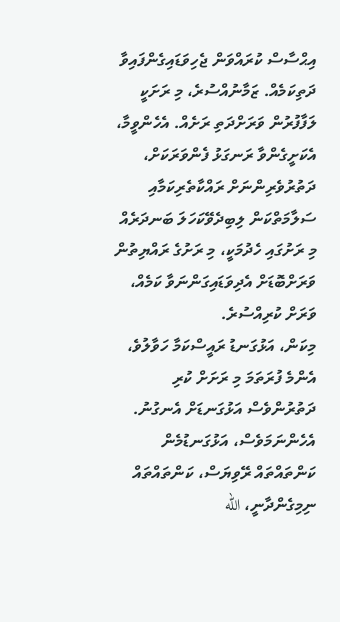އިޙްސާސް ކުރައްވަން ޖެހިވަޑައިގެންފައިވާ ދަތިކަމެއް. ޒަމާނުއްސުރެ، މި ރަށަކީ ލަފާފުރުން ވަރަށްދަތި ރަށެއް. އެހެންވީމާ، އެކަށީގެންވާ ރަނގަޅު ފެންވަރަކަށް، ދަތުރުވެރިންނަށް ރައްކާތެރިކަމާއި ސަލާމަތްކަން ލިބިދެވޭކަހަލަ ބަނދަރެއް މި ރަށުގައި ހެދުމަކީ، މި ރަށުގެ ރައްޔިތުން ވަރަށްބޮޑަށް އެދިވަޑައިގަންނަވާ ކަމެއް، ވަރަށް ކުރިއްސުރެ.
މިކަން، އަޅުގަނޑު ރައީސްކަމާ ހަވާލުވެ، އެންމެ ފުރަތަމަ މި ރަށަށް ކުރި ދަތުރުންވެސް އަޅުގަނޑަށް އެނގުނު. އެހެންނަމަވެސް، އަޅުގަނޑުމެން ކަންތައްތައް ރޭވިޔަސް، ކަންތައްތައް ނިމިގެންދާނީ، الله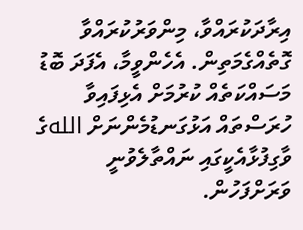އިރާދަކުރައްވާ، މިންވަރުކުރައްވާ ގޮތެއްގެމަތިން. އެހެންވީމާ، އެފަދަ ބޮޑު މަސައްކަތެއް ކުރުމަށް އެޅިފައިވާ ހުރަސްތައް އަޅުގަނޑުމެންނަށް اللهގެ ވާގިފުޅާއެކީގައި ނައްތާލެވުނީ ވަރަށްފަހުން.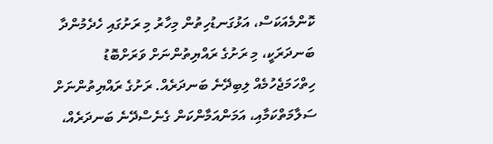ކޮންމެއަކަސް، އަޅުގަނޑުހިތުން މިހާރު މި ރަށުގައި ހެދެމުންދާ ބަނދަރަކީ، މި ރަށުގެ ރައްޔިތުންނަށް ވަރަށްބޮޑު ހިތްހަމަޖެހުމެއް ލިބިދޭނެ ބަނދަރެއް. ރަށުގެ ރައްޔިތުންނަށް ސަލާމަތްކަމާއި، އަމަންއަމާންކަން ގެނެސްދޭނެ ބަނދަރެއް،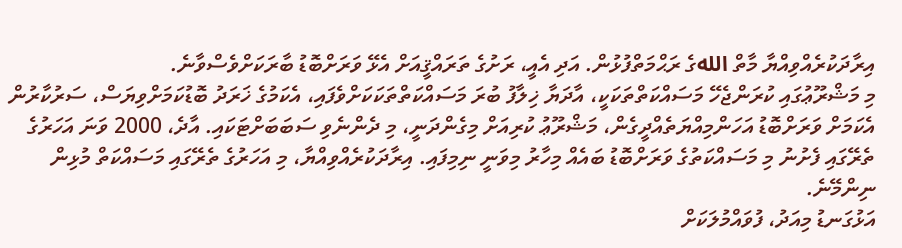އިރާދަކުރެއްވިއްޔާ މާތް اللهގެ ރަޙްމަތްފުޅުން. އަދި އެއީ، ރަށުގެ ތަރައްޤީއަށް އެޅޭ ވަރަށްބޮޑު ބާރަކަށްވެސްވާނެ.
މި މަޝްރޫޢުގައި ކުރަންޖެހޭ މަސައްކަތްތަކަކީ، އާދަޔާ ޚިލާފު ބުރަ މަސައްކަތްތަކަކަށްވެފައި، އެކަމުގެ ޚަރަދު ބޮޑުކަމަށްވިޔަސް، ސަރުކާރުން އެކަމަށް ވަރަށްބޮޑު އަހަންމިއްޔަތެއްދީގެން، މަޝްރޫޢު ކުރިއަށް މިގެންދަނީ، މި ދެންނެވި ސަބަބަށްޓަކައި. އާދެ، 2000 ވަނަ އަހަރުގެ ތެރޭގައި ފެށުނު މި މަސައްކަތުގެ ވަރަށްބޮޑު ބައެއް މިހާރު މިވަނީ ނިމިފައި. އިރާދަކުރެއްވިއްޔާ، މި އަހަރުގެ ތެރޭގައި މަސައްކަތް މުޅިން ނިންމޭނެ.
އަޅުގަނޑު މިއަދު، ފުވައްމުލަކަށް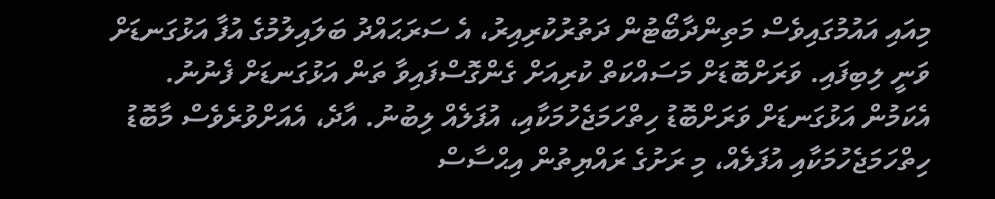މިއައި އައުމުގައިވެސް މަތިންދާބޯޓުން ދަތުރުކުރިއިރު، އެ ސަރަޙައްދު ބަލައިލުމުގެ އުފާ އަޅުގަނޑަށް ވަނީ ލިބިފައި. ވަރަށްބޮޑަށް މަސައްކަތް ކުރިއަށް ގެންގޮސްފައިވާ ތަން އަޅުގަނޑަށް ފެނުނު. އެކަމުން އަޅުގަނޑަށް ވަރަށްބޮޑު ހިތްހަމަޖެހުމަކާއި، އުފަލެއް ލިބުނު. އާދެ، އެއަށްވުރެވެސް މާބޮޑު ހިތްހަމަޖެހުމަކާއި އުފަލެއް، މި ރަށުގެ ރައްޔިތުން އިޙްސާސް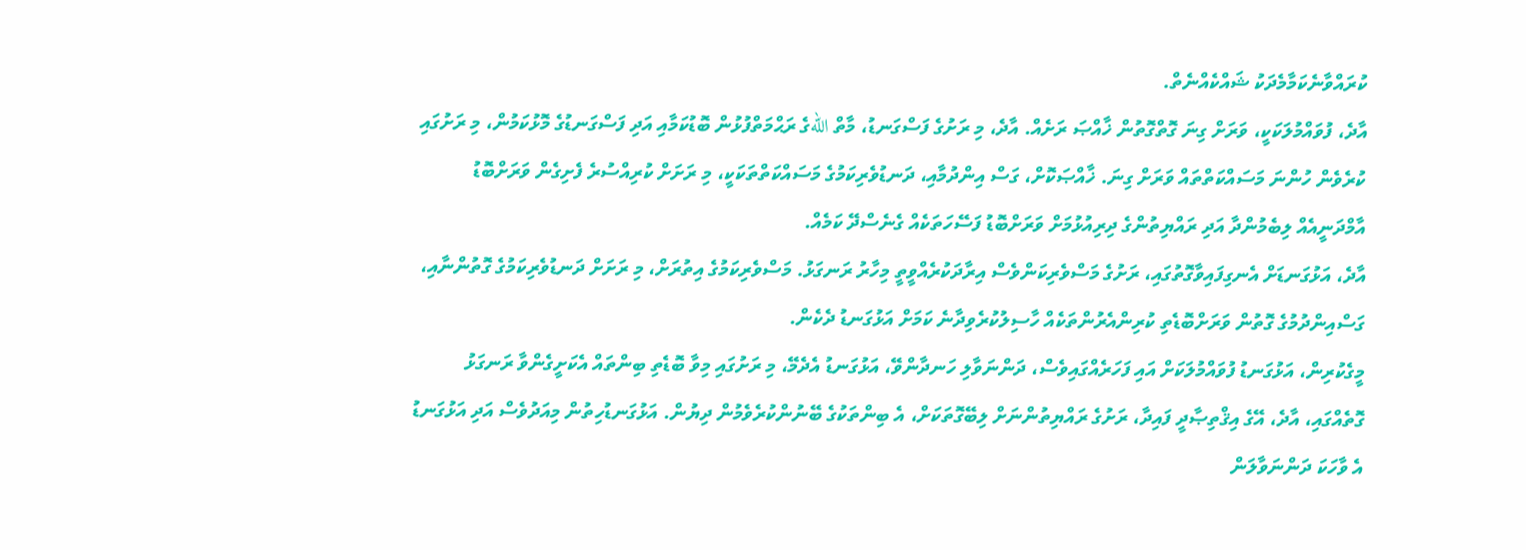ކުރައްވާނެކަމާމެދަކު ޝައްކެއްނެތް.
އާދެ، ފުވައްމުލަކަކީ، ވަރަށް ގިނަ ގޮތްގޮތުން ޚާއްޞަ ރަށެއް. އާދެ، މި ރަށުގެ ފަސްގަނޑު، މާތް اللهގެ ރަޙްމަތްފުޅުން ބޮޑުކަމާއި އަދި ފަސްގަނޑުގެ މޮޅުކަމުން، މި ރަށުގައި ކުރެވެން ހުންނަ މަސައްކަތްތައް ވަރަށް ގިނަ. ޚާއްޞަކޮށް، ގަސް އިންދުމާއި، ދަނޑުވެރިކަމުގެ މަސައްކަތްތަކަކީ، މި ރަށަށް ކުރިއްސުރެ ފެށިގެން ވަރަށްބޮޑު އާމްދަނީއެއް ލިބެމުންދާ އަދި ރައްޔިތުންގެ ދިރިއުޅުމަށް ވަރަށްބޮޑު ފަސޭހަތަކެއް ގެނެސްދޭ ކަމެއް.
އާދެ، އަޅުގަނޑަށް އެނގިފައިވާގޮތުގައި، ރަށުގެ މަސްވެރިކަންވެސް އިރާދަކުރެއްވީތީ މިހާރު ރަނގަޅު. މަސްވެރިކަމުގެ އިތުރަށް، މި ރަށަށް ދަނޑުވެރިކަމުގެ ގޮތުންނާއި، ގަސްއިންދުމުގެ ގޮތުން ވަރަށްބޮޑެތި ކުރިންއެރުންތަކެއް ހާސިލުކުރެވިދާނެ ކަމަށް އަޅުގަނޑު ދެކެން.
މީގެކުރިން، އަޅުގަނޑު ފުވައްމުލަކަށް އައި ފަހަރެއްގައިވެސް، ދަންނަވާލި ހަނދާންވޭ، އަޅުގަނޑު އެދެމޭ، މި ރަށުގައި މިވާ ބޮޑެތި ބިންތައް އެކަށީގެންވާ ރަނގަޅު ގޮތެއްގައި، އާދެ، އޭގެ އިޤްތިޞާދީ ފައިދާ، ރަށުގެ ރައްޔިތުންނަށް ލިބޭގޮތަކަށް، އެ ބިންތަކުގެ ބޭނުންކުރެވެމުން ދިޔުން. އަޅުގަނޑުހިތުން މިއަދުވެސް އަދި އަޅުގަނޑު އެ ވާހަކަ ދަންނަވާލަން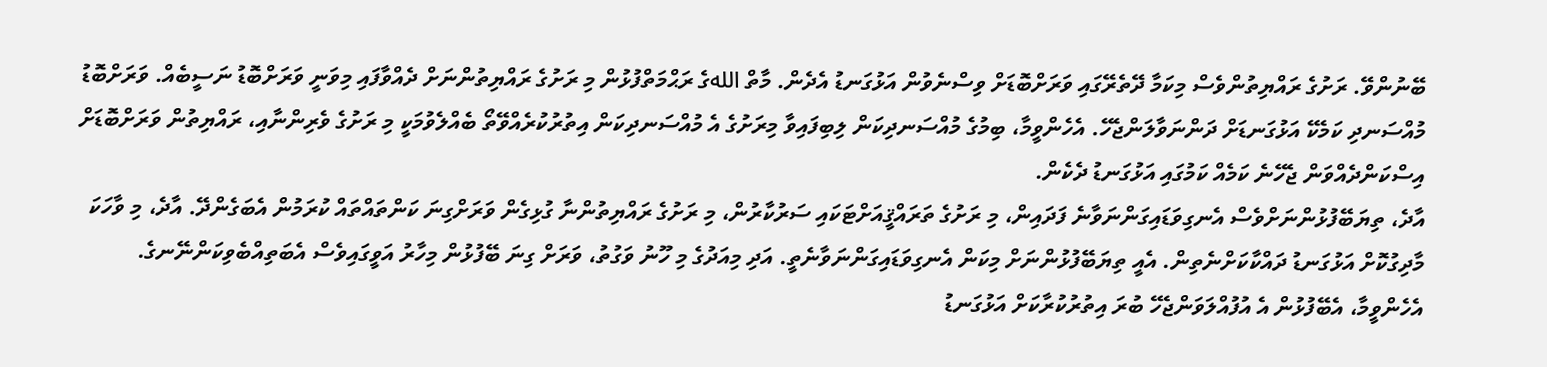ބޭނުންވޭ. ރަށުގެ ރައްޔިތުންވެސް މިކަމާ ދޭތެރޭގައި ވަރަށްބޮޑަށް ވިސްނެވުން އަޅުގަނޑު އެދެން. މާތް اللهގެ ރަޙްމަތްފުޅުން މި ރަށުގެ ރައްޔިތުންނަށް ދެއްވާފައި މިވަނީ ވަރަށްބޮޑު ނަސީބެއް. ވަރަށްބޮޑު މުއްސަނދި ކަމެކޭ އަޅުގަނޑަށް ދަންނަވާލަންޖެހޭ. އެހެންވީމާ، ބިމުގެ މުއްސަނދިކަން ލިބިފައިވާ މިރަށުގެ އެ މުއްސަނދިކަން އިތުރުކުރެއްވޭތޯ ބެއްލެވުމަކީ މި ރަށުގެ ވެރިންނާއި، ރައްޔިތުން ވަރަށްބޮޑަށް އިސްކަންދެއްވަން ޖެހޭނެ ކަމެއް ކަމުގައި އަޅުގަނޑު ދެކެން.
އާދެ، ތިޔަބޭފުޅުންނަށްވެސް އެނގިވަޑައިގަންނަވާނެ ފަދައިން، މި ރަށުގެ ތަރައްޤީއަށްޓަކައި ސަރުކާރުން، މި ރަށުގެ ރައްޔިތުންނާ ގުޅިގެން ވަރަށްގިނަ ކަންތައްތައް ކުރަމުން އެބަގެންދޭ. އާދެ، މި ވާހަކަ މާދިގުކޮށް އަޅުގަނޑު ދައްކާކަށްނެތިން. އެއީ ތިޔަބޭފުޅުންނަށް މިކަން އެނގިވަޑައިގަންނަވާނެތީ. އަދި މިއަދުގެ މި ހޫނު ވަގުތު، ވަރަށް ގިނަ ބޭފުޅުން މިހާރު އަވީގައިވެސް އެބަތިއްބެވިކަންނޭނގެ. އެހެންވީމާ، އެބޭފުޅުން އެ އުފުއްލަވަންޖެހޭ ބުރަ އިތުރުކުރާކަށް އަޅުގަނޑު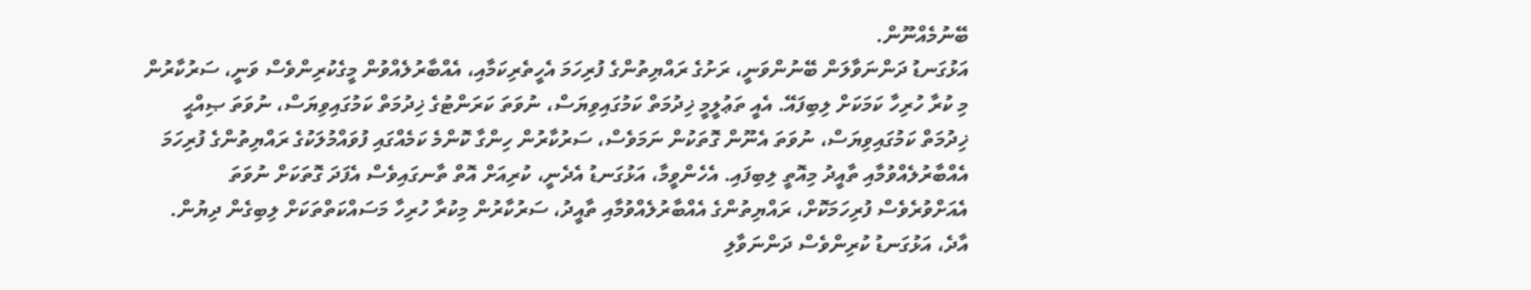ބޭނުމެއްނޫން.
އަޅުގަނޑު ދަންނަވާލަން ބޭނުންވަނީ، ރަށުގެ ރައްޔިތުންގެ ފުރިހަމަ އެހީތެރިކަމާއި، އެއްބާރުލެއްވުން މީގެކުރިންވެސް ވަނީ، ސަރުކާރުން މި ކުރާ ހުރިހާ ކަމަކަށް ލިބިފައޭ. އެއީ ތަޢުލީމީ ޚިދުމަތް ކަމުގައިވިޔަސް، ނުވަތަ ކަރަންޓުގެ ޚިދުމަތް ކަމުގައިވިޔަސް، ނުވަތަ ޞިއްޙީ ޚިދުމަތް ކަމުގައިވިޔަސް، ނުވަތަ އެނޫން ގޮތަކުން ނަމަވެސް، ސަރުކާރުން ހިންގާ ކޮންމެ ކަމެއްގައި ފުވައްމުލަކުގެ ރައްޔިތުންގެ ފުރިހަމަ އެއްބާރުލެއްވުމާއި ތާއީދު މިއޮތީ ލިބިފައި. އެހެންވީމާ، އަޅުގަނޑު އެދެނީ، ކުރިއަށް އޮތް ތާނގައިވެސް އެފަދަ ގޮތަކަށް ނުވަތަ އެއަށްވުރެވެސް ފުރިހަމަކޮށް، ރައްޔިތުންގެ އެއްބާރުލެއްވުމާއި ތާއީދު، ސަރުކާރުން މިކުރާ ހުރިހާ މަސައްކަތްތަކަށް ލިބިގެން ދިޔުން.
އާދެ، އަޅުގަނޑު ކުރިންވެސް ދަންނަވާލި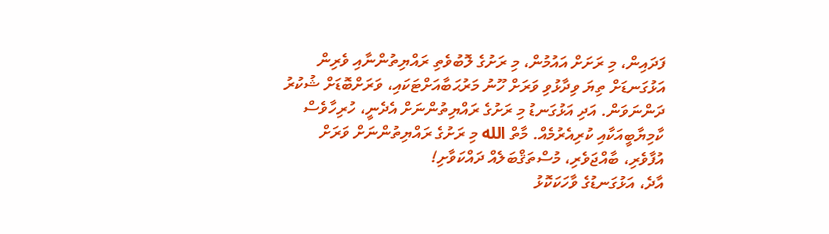ފަދައިން، މި ރަށަށް އައުމުން، މި ރަށުގެ ލޮބުވެތި ރައްޔިތުންނާއި ވެރިން އަޅުގަނޑަށް ތިޔަ ވިދާޅުވި ވަރަށް ހޫނު މަރުޙަބާއަށްޓަކައި، ވަރަށްބޮޑަށް ޝުކުރު ދަންނަވަން. އަދި އަޅުގަނޑު މި ރަށުގެ ރައްޔިތުންނަށް އެދެނީ، ހުރިހާވެސް ކާމިޔާބީއަކާއި ކުރިއެރުމެއް. މާތް الله މި ރަށުގެ ރައްޔިތުންނަށް ވަރަށް އުފާވެރި، ބާއްޖަވެރި، މުސްތަޤްބަލެއް ދައްކަވާށި!
އާދެ، އަޅުގަނޑުގެ ވާހަކަކޮޅު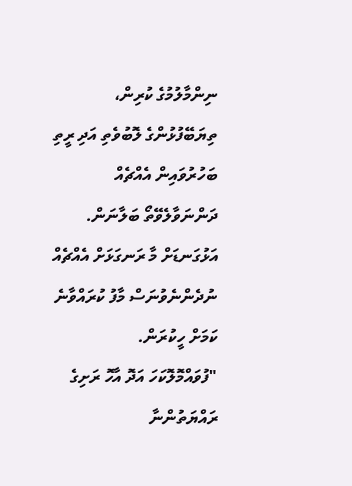ނިންމާލުމުގެ ކުރިން، ތިޔަބޭފުޅުންގެ ލޮބުވެތި އަދި ރީތި ބަހުރުވައިން އެއްޗެއް ދަންނަވާލެވޭތޯ ބަލާނަން. އަޅުގަނޑަށް މާ ރަނގަޅަށް އެއްޗެއް ނުދެންނެވުނަސް މާފު ކުރައްވާނެ ކަމަށް ހީކުރަން.
"ފުވައްމޮލޮކަހަ އަދޮ އާހޮ ރަށިގެ ރައްޔަތުންނާ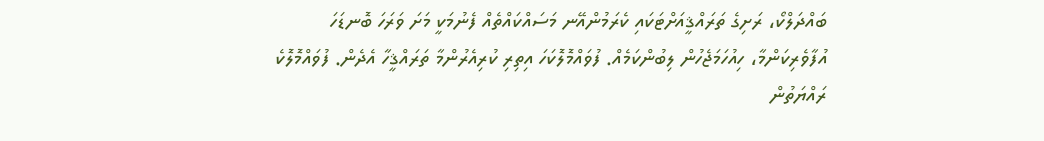ބައްދަލްކޯ، ރަށިގެ ތަރައްޤީއަށްޓަކައި ކެރަމުންއޭނ މަސައްކައްތެއް ފެނުމަކީ މަށަ ވަރަހަ ބޮނޑަހަ އުފާވެރިކަންމާ، ހިއުހަމަޖެހުން ލިބުންކަމެއް. ފުވައްމޮލޮކަހަ އިތިރި ކުރިއެރުންމާ ތަރައްޤީހާ އެދެން. ފުވައްމޮލޮކެ ރައްޔަތުން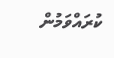ކުރައްވަމުން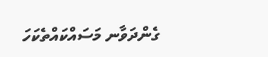ގެންދަވާނ މަސައްކައްތެކަހަ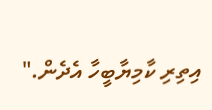އިތިރި ކާމިޔާބީހާ އެދެން."